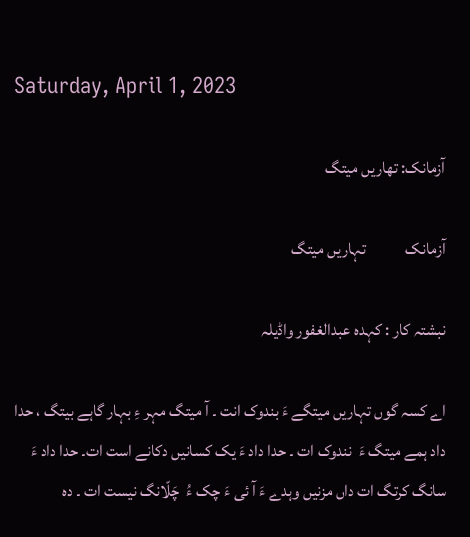Saturday, April 1, 2023

آزمانک: تھاریں میتگ

آزمانک            تہاریں میتگ

نبشتہ کار : کہدہ عبدالغفور واڈیلہ

اے کسہ گوں تہاریں میتگے ءَ بندوک انت ۔ آ میتگ مہر ءِ بہار گاہے بیتگ ، حدا داد ہمے میتگ ءَ  نندوک ات ۔ حدا داد ءَ یک کسانیں دکانے است ات۔ حدا داد ءَ سانگ کرتگ ات داں مزنیں وہدے ءَ آ ئی ءَ چک ءُ  چَلّانگ نیست ات ۔ دہ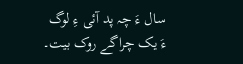سال ءَ چہ پد آئی ءِ لوگ ءَ یک چراگے روک بیت۔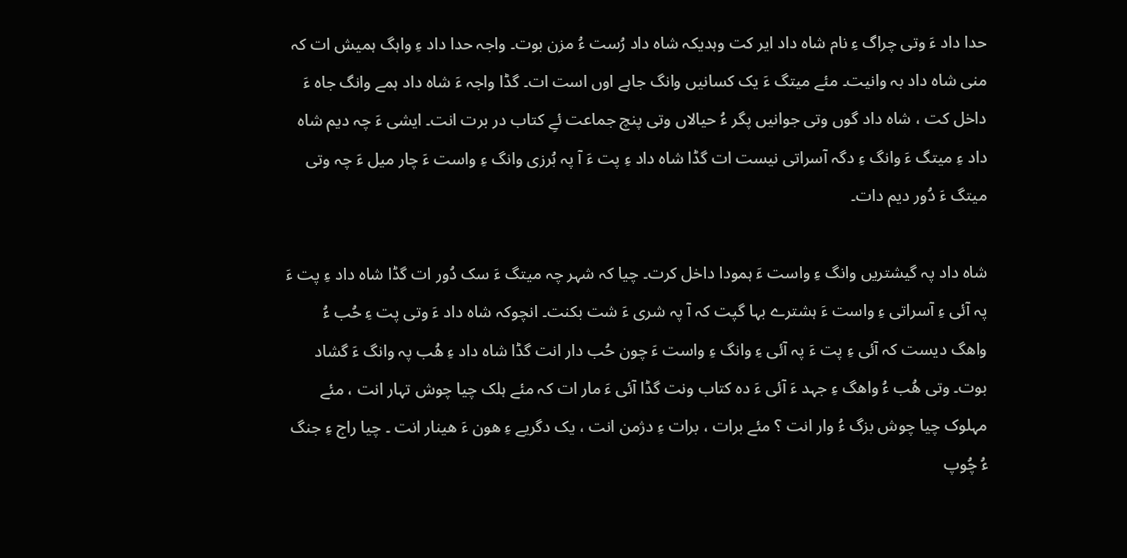حدا داد ءَ وتی چراگ ءِ نام شاہ داد ایر کت وہدیکہ شاہ داد رُست ءُ مزن بوت۔ واجہ حدا داد ءِ واہگ ہمیش ات کہ منی شاہ داد بہ وانیت۔ مئے میتگ ءَ یک کسانیں وانگ جاہے اوں است ات۔ گڈا واجہ ءَ شاہ داد ہمے وانگ جاہ ءَ داخل کت ، شاہ داد گوں وتی جوانیں پگر ءُ حیالاں وتی پنچ جماعت ئےِ کتاب در برت انت۔ ایشی ءَ چہ دیم شاہ داد ءِ میتگ ءَ وانگ ءِ دگہ آسراتی نیست ات گڈا شاہ داد ءِ پت ءَ آ پہ بُرزی وانگ ءِ واست ءَ چار میل ءَ چہ وتی میتگ ءَ دُور دیم دات۔

شاہ داد پہ گیشتریں وانگ ءِ واست ءَ ہمودا داخل کرت۔ چیا کہ شہر چہ میتگ ءَ سک دُور ات گڈا شاہ داد ءِ پت ءَ پہ آئی ءِ آسراتی ءِ واست ءَ ہشترے بہا گپت کہ آ پہ شری ءَ شت بکنت۔ انچوکہ شاہ داد ءَ وتی پت ءِ حُب ءُ  واھگ دیست کہ آئی ءِ پت ءَ پہ آئی ءِ وانگ ءِ واست ءَ چون حُب دار انت گڈا شاہ داد ءِ ھُب پہ وانگ ءَ گشاد بوت۔ وتی ھُب ءُ واھگ ءِ جہد ءَ آئی ءَ دہ کتاب ونت گڈا آئی ءَ مار ات کہ مئے ہلک چیا چوش تہار انت ، مئے مہلوک چیا چوش بزگ ءُ وار انت ؟ مئے برات ، برات ءِ دژمن انت ، یک دگریے ءِ ھون ءَ ھینار انت ۔ چیا راج ءِ جنگ ءُ چُوپ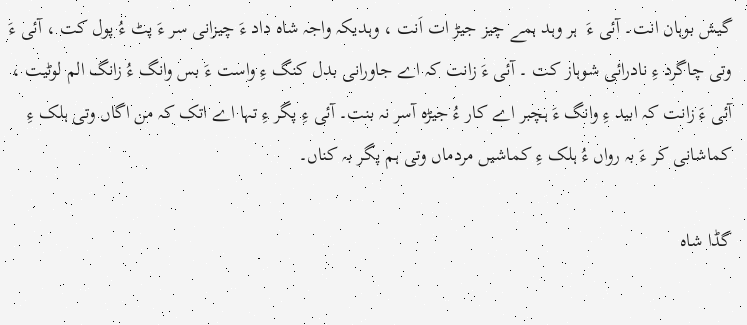گیش بوہان انت۔ آئی ءَ  ہر وہد ہمے چیز جیڑ ات اَنت ، وہدیکہ واجہ شاہ داد ءَ چیزانی سر ءَ پٹ ءُ پول کت ، آئی ءَ وتی چاگرد ءِ نادرائی شوہاز کت ۔ آئی ءَ زانت کہ اے جاورانی بدل کنگ ءِ واست ءَ بس وانگ ءُ زانگ الم لوٹیت ، آئی ءَ زانت کہ ابید ءِ وانگ ءَ ہچبر اے کار ءُ جیڑہ آسر نہ بنت۔ آئی ءِ پگر ءِ تہا اے اتک کہ من اگاں وتی ہلک ءِ کماشانی کر ءَ بہ رواں ءُ ہلک ءِ کماشیں مردماں وتی ہم پگر بہ کناں۔

گڈا شاہ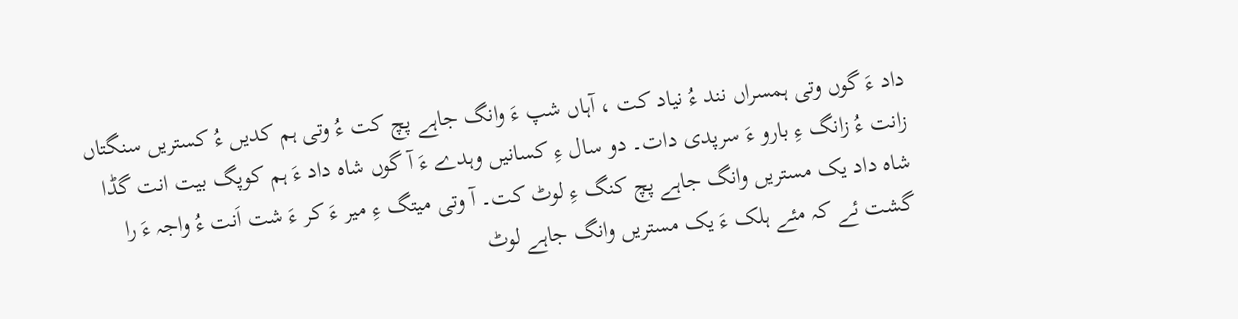داد ءَ گوں وتی ہمسراں نند ءُ نیاد کت ، آہاں شپ ءَ وانگ جاہے پچ کت ءُ وتی ہم کدیں ءُ کستریں سنگتاں زانت ءُ زانگ ءِ بارو ءَ سرپدی دات۔ دو سال ءِ کسانیں وہدے ءَ آ گوں شاہ داد ءَ ہم کوپگ بیت انت گڈا شاہ داد یک مستریں وانگ جاہے پچ کنگ ءِ لوٹ کت۔ آ وتی میتگ ءِ میر ءَ کر ءَ شت اَنت ءُ واجہ ءَ را گشت ئے کہ مئے ہلک ءَ یک مستریں وانگ جاہے لوٹ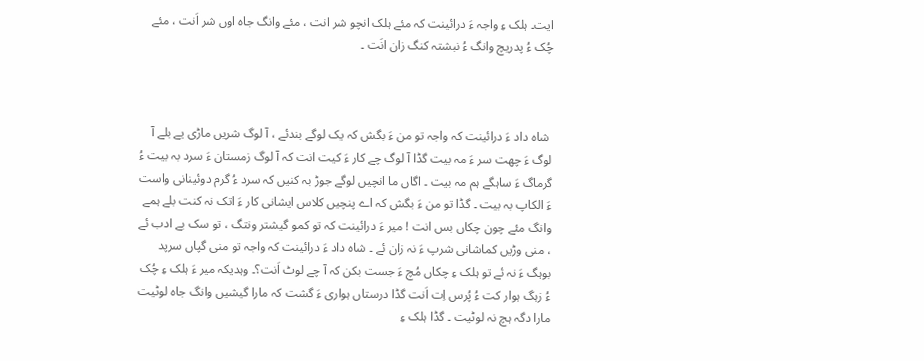ایت۔ ہلک ءِ واجہ ءَ درائینت کہ مئے ہلک انچو شر انت ، مئے وانگ جاہ اوں شر اَنت ، مئے چُک ءُ پدریچ وانگ ءُ نبشتہ کنگ زان انَت ۔



 شاہ داد ءَ درائینت کہ واجہ تو من ءَ بگش کہ یک لوگے بندئے ، آ لوگ شریں ماڑی یے بلے آ لوگ ءَ چھت سر ءَ مہ بیت گڈا آ لوگ چے کار ءَ کیت انت کہ آ لوگ زمستان ءَ سرد بہ بیت ءُ گرماگ ءَ ساہگے ہم مہ بیت ۔ اگاں ما انچیں لوگے جوڑ بہ کنیں کہ سرد ءُ گرم دوئینانی واست ءَ الکاپ بہ بیت ۔ گڈا تو من ءَ بگش کہ اے پنچیں کلاس ایشانی کار ءَ اتک نہ کنت بلے ہمے وانگ مئے چون چکاں بس انت ! میر ءَ درائینت کہ تو کمو گیشتر ونتگ ، تو سک بے ادب ئے ، منی وڑیں کماشانی شرپ ءَ نہ زان ئے ۔ شاہ داد ءَ درائینت کہ واجہ تو منی گپاں سرپد بوہگ ءَ نہ ئے تو ہلک ءِ چکاں مُچ ءَ جست بکن کہ آ چے لوٹ اَنت؟۔ وہدیکہ میر ءَ ہلک ءِ چُک ءُ زہگ ہوار کت ءُ پُرس اِت اَنت گڈا درستاں ہواری ءَ گشت کہ مارا گیشیں وانگ جاہ لوٹیت مارا دگہ ہچ نہ لوٹیت ۔ گڈا ہلک ءِ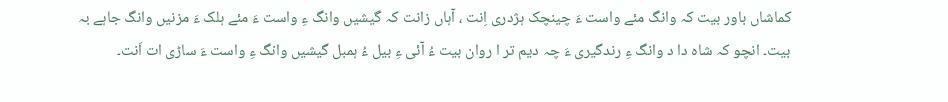کماشاں باور بیت کہ وانگ مئے واست ءَ چینچک ہژدری اِنت ، آہاں زانت کہ گیشیں وانگ ءِ واست ءَ مئے ہلک ءَ مزنیں وانگ جاہے بہ بیت۔ انچو کہ شاہ دا د وانگ ءِ رندگیری ءَ چہ دیم تر ا روان بیت ءُ آئی ءِ بیل ءُ ہمبل گیشیں وانگ ءِ واست ءَ ساڑی ات اَنت۔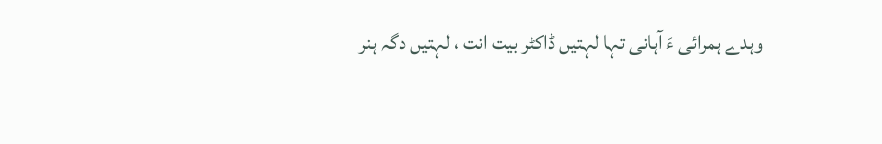وہدے ہمرائی ءَ آہانی تہا لہتیں ڈاکٹر بیت انت ، لہتیں دگہ ہنر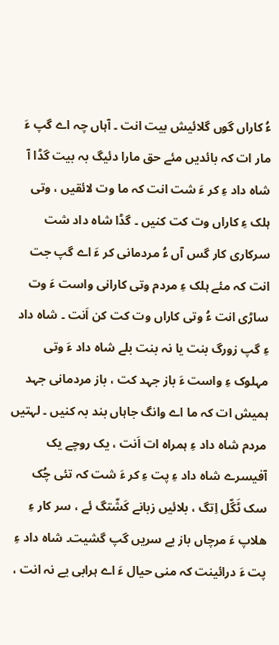ءُ کاراں گوں گلائیش بیت انت ۔ آہاں چہ اے گپ ءَ مار ات کہ بائدیں مئے حق مارا دئیگ بہ بیت گڈا آ شاہ داد ءِ کر ءَ شت انت کہ ما وت لائقیں ، وتی ہلک ءِ کاراں وت کت کنیں ۔ گڈا شاہ داد شت سرکاری کار گس آں ءُ مردمانی کر ءَ اے گپ جت انت کہ مئے ہلک ءِ مردم وتی کارانی واست ءَ وت ساڑی انت ءُ وتی کاراں وت کت کن اَنت ۔ شاہ داد ءِ گپ زورگ بنت یا نہ بنت بلے شاہ داد ءَ وتی مہلوک ءِ واست ءَ باز جہد کت ، باز مردمانی جہد ہمیش ات کہ ما اے وانگ جاہاں بند بہ کنیں ۔ لہتیں مردم شاہ داد ءِ ہمراہ ات اَنت ، یک روچے یک آفیسرے شاہ داد ءِ پت ءِ کر ءَ شت کہ تئی چُک سک ٹَگّل اِتگ ، بلائیں زبانے کَشّتگ ئے ، سر کار ءِ ھلاپ ءَ مرچاں باز بے سریں گپ گشیت۔ شاہ داد ءِ پت ءَ درائینت کہ منی حیال ءَ اے ہرابی یے نہ انت ،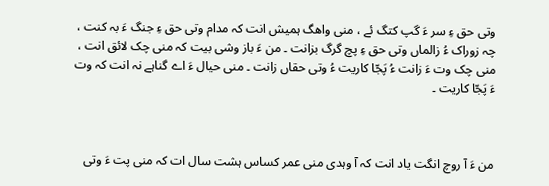وتی حق ءِ سر ءَ گپ کتگ ئے ، منی واھگ ہمیش انت کہ مدام وتی حق ءِ جنگ ءَ بہ کنت ، چہ زوراک ءُ زالماں وتی حق ءِ پچ گرگ بزانت ۔ من ءَ باز وشی بیت کہ منی چک لائق انت ، منی چک وت ءَ زانت ءُ پَجّا کاریت ءُ وتی حقاں زانت ۔ منی حیال ءَ اے گناہے نہ انت کہ وت ءَ پَجّا کاریت ۔



من ءَ آ روچ انگت یاد انت کہ آ وہدی منی عمر کساس ہشت سال ات کہ منی پت ءَ وتی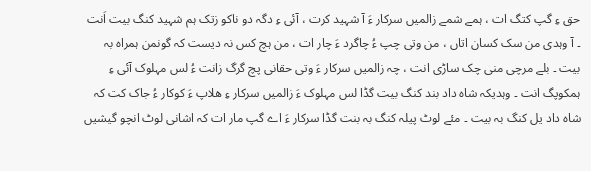حق ءِ گپ کتگ ات ، ہمے شمے زالمیں سرکار ءَ آ شہید کرت ، آئی ءِ دگہ دو ناکو زتک ہم شہید کنگ بیت اَنت ۔ آ وہدی من سک کسان اتاں ، من وتی چپ ءُ چاگرد ءَ چار ات ، من ہچ کس نہ دیست کہ گونمن ہمراہ بہ بیت ۔ بلے مرچی منی چک ساڑی انت ، چہ زالمیں سرکار ءَ وتی حقانی پچ گرگ زانت ءُ لس مہلوک آئی ءِ ہمکوپگ انت ۔ وہدیکہ شاہ داد بند کنگ بیت گڈا لس مہلوک ءَ زالمیں سرکار ءِ ھلاپ ءَ کوکار ءُ جاک کت کہ شاہ داد یل کنگ بہ بیت ۔ مئے لوٹ پیلہ کنگ بہ بنت گڈا سرکار ءَ اے گپ مار ات کہ اشانی لوٹ انچو گیشیں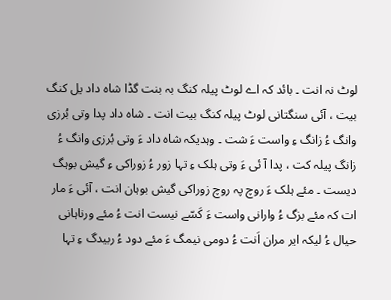لوٹ نہ انت ۔ بائد کہ اے لوٹ پیلہ کنگ بہ بنت گڈا شاہ داد یل کنگ بیت ، آئی سنگتانی لوٹ پیلہ کنگ بیت انت ۔ شاہ داد پدا وتی بُرزی وانگ ءُ زانگ ءِ واست ءَ شت ۔ وہدیکہ شاہ داد ءَ وتی بُرزی وانگ ءُ زانگ پیلہ کت ، پدا آ ئی ءَ وتی ہلک ءِ تہا زور ءُ زوراکی ءِ گیش بوہگ دیست ۔ مئے ہلک ءَ روچ پہ روچ زوراکی گیش بوہان انت ، آئی ءَ مار ات کہ مئے بزگ ءُ وارانی واست ءَ کَسّے نیست انت ءُ مئے ورناہانی حیال ءُ لیکہ ایر مران اَنت ءُ دومی نیمگ ءَ مئے دود ءُ ربیدگ ءِ تہا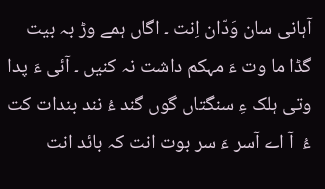آہانی سان وَدّان اِنت ۔ اگاں ہمے وڑ بہ بیت گڈا ما وت ءَ مہکم داشت نہ کنیں ۔ آئی ءَ پدا وتی ہلک ءِ سنگتاں گوں گند ءُ نند بندات کت ءُ  آ اے آسر ءَ سر بوت انت کہ بائد انت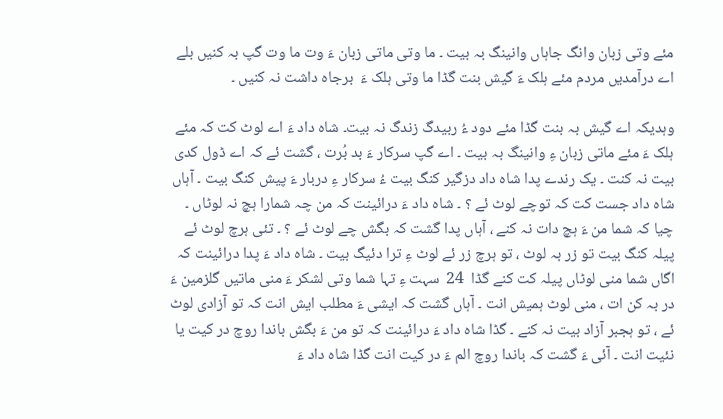مئے وتی زبان وانگ جاہاں وانینگ بہ بیت ۔ ما وتی ماتی زبان ءَ وت ما وت گپ بہ کنیں بلے اے درآمدیں مردم مئے ہلک ءَ گیش بنت گڈا ما وتی ہلک ءَ  برجاہ داشت نہ کنیں ۔

وہدیکہ اے گیش بہ بنت گڈا مئے دود ءُ ربیدگ زندگ نہ بیت۔ شاہ داد ءَ اے لوٹ کت کہ مئے ہلک ءَ مئے ماتی زبان ءِ وانینگ بہ بیت ۔ اے گپ سرکار ءَ بد بُرت ، گشت ئے کہ اے ڈول کدی بیت نہ کنت ۔ یک رندے پدا شاہ داد دزگیر کنگ بیت ءُ سرکار ءِ دربار ءَ پیش کنگ بیت ۔ آہاں شاہ داد جست کت کہ توچے لوٹ ئے ؟ ۔ شاہ داد ءَ درائینت کہ من چہ شمارا ہچ نہ لوٹاں ۔ چیا کہ شما من ءَ ہچ دات نہ کنے ، آہاں پدا گشت کہ بگش چے لوٹ ئے ؟ ۔ تئی ہرچ لوٹ ئے پیلہ کنگ بیت تو زر بہ لوٹ ، تو ہرچ زر ئے لوٹ ءِ ترا دئیگ بیت ۔ شاہ داد ءَ پدا درائینت کہ اگاں شما منی لوٹاں پیلہ کت کنے گڈا  24  سہت ءِ تہا شما وتی لشکر ءَ منی ماتیں گلزمین ءَ در بہ کن ات ، منی لوٹ ہمیش انت ۔ آہاں گشت کہ ایشی ءَ مطلب ایش انت کہ تو آزادی لوٹ ئے ، تو ہجبر آزاد بیت نہ کنے ۔ گڈا شاہ داد ءَ درائینت کہ تو من ءَ بگش باندا روچ در کیت یا نئیت انت ۔ آئی ءَ گشت کہ باندا روچ الم ءَ در کیت انت گڈا شاہ داد ءَ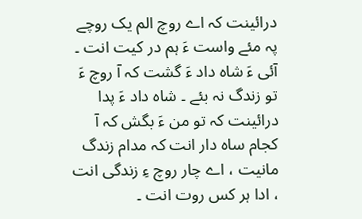درائینت کہ اے روچ الم یک روچے پہ مئے واست ءَ ہم در کیت انت ۔ آئی ءَ شاہ داد ءَ گشت کہ آ روچ ءَ تو زندگ نہ بئے ۔ شاہ داد ءَ پدا درائینت کہ تو من ءَ بگش کہ آ کجام ساہ دار انت کہ مدام زندگ مانیت ، اے چار روچ ءِ زندگی انت ، ادا ہر کس روت انت ۔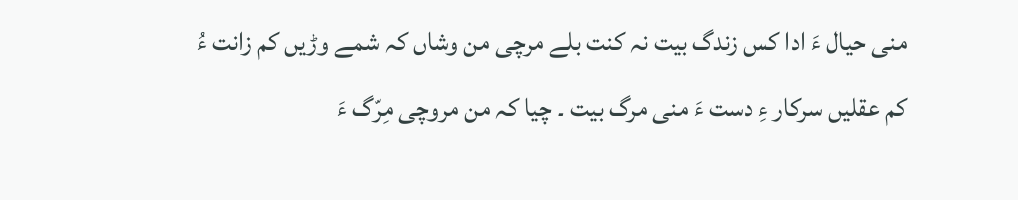منی حیال ءَ ادا کس زندگ بیت نہ کنت بلے مرچی من وشاں کہ شمے وڑیں کم زانت ءُ کم عقلیں سرکار ءِ دست ءَ منی مرگ بیت ۔ چیا کہ من مروچی مِرّگ ءَ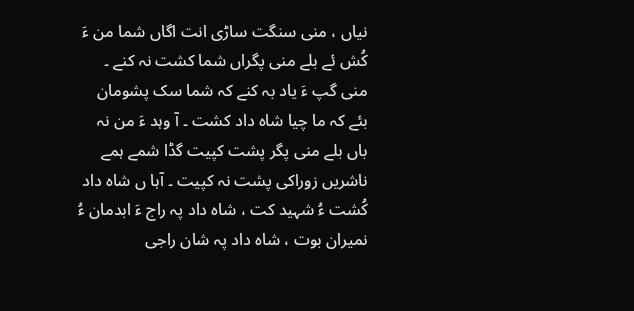نیاں ، منی سنگت ساڑی انت اگاں شما من ءَ کُش ئے بلے منی پگراں شما کشت نہ کنے ۔ منی گپ ءَ یاد بہ کنے کہ شما سک پشومان بئے کہ ما چیا شاہ داد کشت ۔ آ وہد ءَ من نہ باں بلے منی پگر پشت کپیت گڈا شمے ہمے ناشریں زوراکی پشت نہ کپیت ۔ آہا ں شاہ داد کُشت ءُ شہید کت ، شاہ داد پہ راج ءَ ابدمان ءُ نمیران بوت ، شاہ داد پہ شان راجی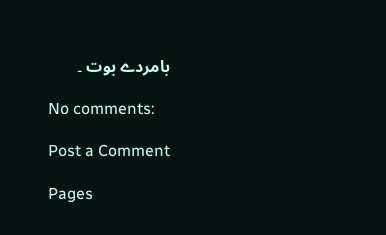بامردے بوت ۔

No comments:

Post a Comment

Pages